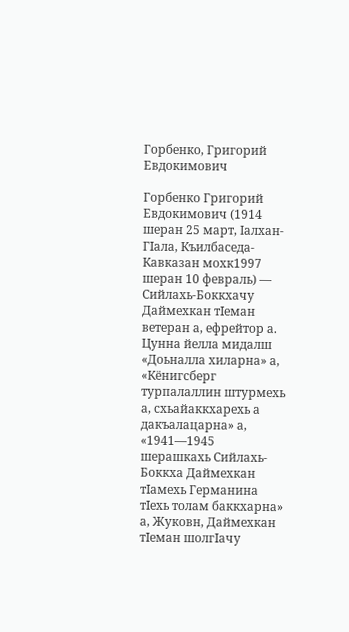Горбенко, Григорий Евдокимович

Горбенко Григорий Евдокимович (1914 шеран 25 март, Іалхан-Гӏала, Къилбаседа-Кавказан мохк1997 шеран 10 февраль) — Сийлахь-Боккхачу Даймехкан тӀеман ветеран а, ефрейтор а. Цунна йелла мидалш «Доьналла хиларна» а, «Кёнигсберг турпалаллин штурмехь а, схьайаккхарехь а дакъалацарна» а, «1941—1945 шерашкахь Сийлахь-Боккха Даймехкан тӀамехь Германина тӀехь толам баккхарна» а, Жуковн, Даймехкан тӀеман шолгӀачу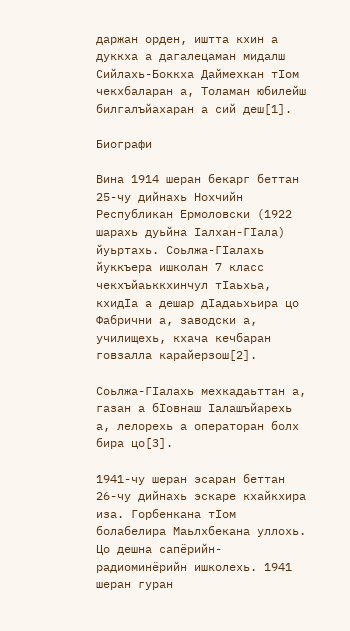даржан орден, иштта кхин а дуккха а дагалецаман мидалш Сийлахь-Боккха Даймехкан тӀом чекхбаларан а, Толаман юбилейш билгалъйахаран а сий деш[1].

Биографи

Вина 1914 шеран бекарг беттан 25-чу дийнахь Нохчийн Республикан Ермоловски (1922 шарахь дуьйна Ӏалхан-ГӀала) йуьртахь. Соьлжа-ГӀалахь йуккъера ишколан 7 класс чекхъйаьккхинчул тӀаьхьа, кхидӀа а дешар дӀадаьхьира цо Фабрични а, заводски а, училищехь, кхача кечбаран говзалла карайерзош[2].

Соьлжа-ГӀалахь мехкадаьттан а, газан а бӀовнаш Ӏалашъйарехь а, лелорехь а операторан болх бира цо[3].

1941-чу шеран эсаран беттан 26-чу дийнахь эскаре кхайкхира иза. Горбенкана тӀом болабелира Маьлхбекана уллохь. Цо дешна сапёрийн-радиоминёрийн ишколехь. 1941 шеран гуран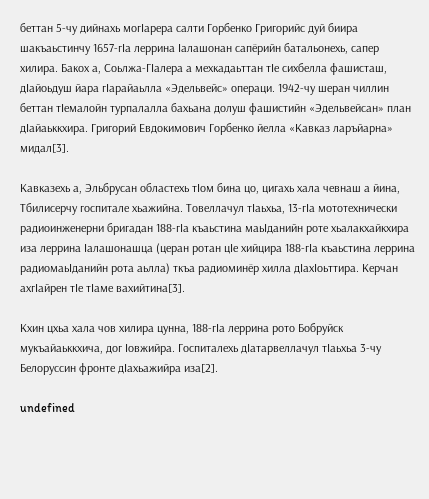беттан 5-чу дийнахь могӀарера салти Горбенко Григорийс дуй биира шакъаьстинчу 1657-гӀа леррина Ӏалашонан сапёрийн батальонехь, сапер хилира. Бакох а, Соьлжа-ГӀалера а мехкадаьттан тӀе сихбелла фашисташ, дӀайоьдуш йара гӀарайаьлла «Эдельвейс» операци. 1942-чу шеран чиллин беттан тӀемалойн турпалалла бахьана долуш фашистийн «Эдельвейсан» план дӀайаьккхира. Григорий Евдокимович Горбенко йелла «Кавказ ларъйарна» мидал[3].

Кавказехь а, Эльбрусан областехь тӀом бина цо, цигахь хала чевнаш а йина, Тбилисерчу госпитале хьажийна. Товеллачул тӀаьхьа, 13-гӀа мототехнически радиоинженерни бригадан 188-гӀа къаьстина маьӀданийн роте хьалакхайкхира иза леррина Ӏалашонашца (церан ротан цӀе хийцира 188-гӀа къаьстина леррина радиомаьӀданийн рота аьлла) ткъа радиоминёр хилла дӀахӀоьттира. Керчан ахгӀайрен тӀе тӀаме вахийтина[3].

Кхин цхьа хала чов хилира цунна, 188-гӀа леррина рото Бобруйск мукъайаьккхича, дог Ӏовжийра. Госпиталехь дӀатарвеллачул тӀаьхьа 3-чу Белоруссин фронте дӀахьажийра иза[2].

undefined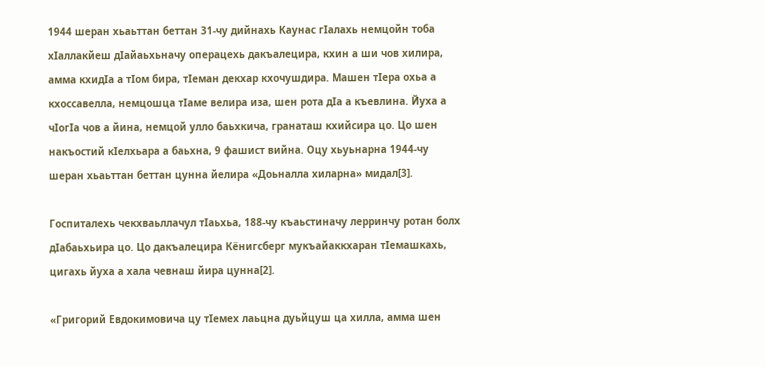1944 шеран хьаьттан беттан 31-чу дийнахь Каунас гӀалахь немцойн тоба хӀаллакйеш дӀайаьхьначу операцехь дакъалецира, кхин а ши чов хилира, амма кхидӀа а тӀом бира, тӀеман декхар кхочушдира. Машен тӀера охьа а кхоссавелла, немцошца тӀаме велира иза, шен рота дӀа а къевлина. Йуха а чӀогӀа чов а йина, немцой улло баьхкича, гранаташ кхийсира цо. Цо шен накъостий кӀелхьара а баьхна, 9 фашист вийна. Оцу хьуьнарна 1944-чу шеран хьаьттан беттан цунна йелира «Доьналла хиларна» мидал[3].

Госпиталехь чекхваьллачул тӀаьхьа, 188-чу къаьстиначу лерринчу ротан болх дӀабаьхьира цо. Цо дакъалецира Кёнигсберг мукъайаккхаран тӀемашкахь, цигахь йуха а хала чевнаш йира цунна[2].

«Григорий Евдокимовича цу тӀемех лаьцна дуьйцуш ца хилла, амма шен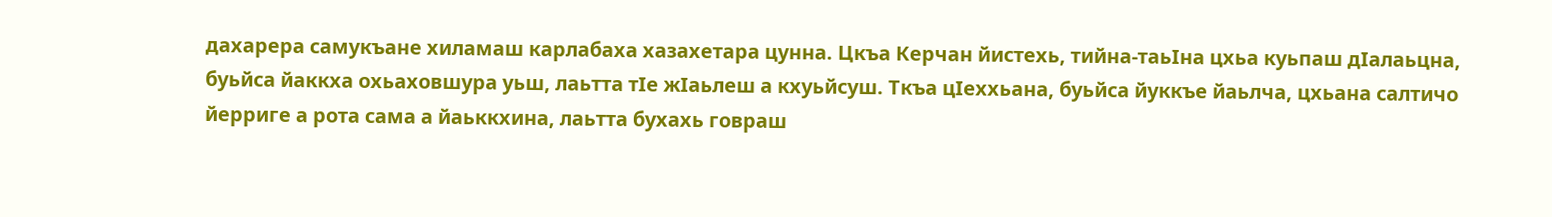дахарера самукъане хиламаш карлабаха хазахетара цунна. Цкъа Керчан йистехь, тийна-таьӀна цхьа куьпаш дӀалаьцна, буьйса йаккха охьаховшура уьш, лаьтта тӀе жӀаьлеш а кхуьйсуш. Ткъа цӀеххьана, буьйса йуккъе йаьлча, цхьана салтичо йерриге а рота сама а йаьккхина, лаьтта бухахь говраш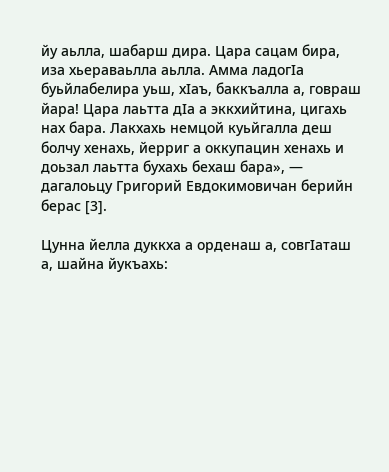йу аьлла, шабарш дира. Цара сацам бира, иза хьераваьлла аьлла. Амма ладогӀа буьйлабелира уьш, хӀаъ, баккъалла а, говраш йара! Цара лаьтта дӀа а эккхийтина, цигахь нах бара. Лакхахь немцой куьйгалла деш болчу хенахь, йерриг а оккупацин хенахь и доьзал лаьтта бухахь бехаш бара», — дагалоьцу Григорий Евдокимовичан берийн берас [3].

Цунна йелла дуккха а орденаш а, совгӀаташ а, шайна йукъахь: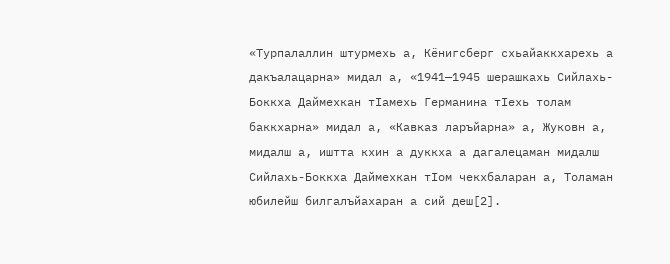«Турпалаллин штурмехь а, Кёнигсберг схьайаккхарехь а дакъалацарна» мидал а, «1941—1945 шерашкахь Сийлахь-Боккха Даймехкан тӀамехь Германина тӀехь толам баккхарна» мидал а, «Кавказ ларъйарна» а, Жуковн а, мидалш а, иштта кхин а дуккха а дагалецаман мидалш Сийлахь-Боккха Даймехкан тӀом чекхбаларан а, Толаман юбилейш билгалъйахаран а сий деш[2].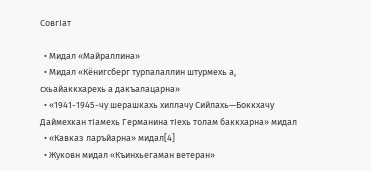СовгӀат

  • Мидал «Майраллина»
  • Мидал «Кёнигсберг турпалаллин штурмехь а, схьайаккхарехь а дакъалацарна»
  • «1941-1945-чу шерашкахь хиллачу Сийлахь—Боккхачу Даймехкан тӀамехь Германина тӀехь толам баккхарна» мидал
  • «Кавказ ларъйарна» мидал[4]
  • Жуковн мидал «Къинхьегаман ветеран»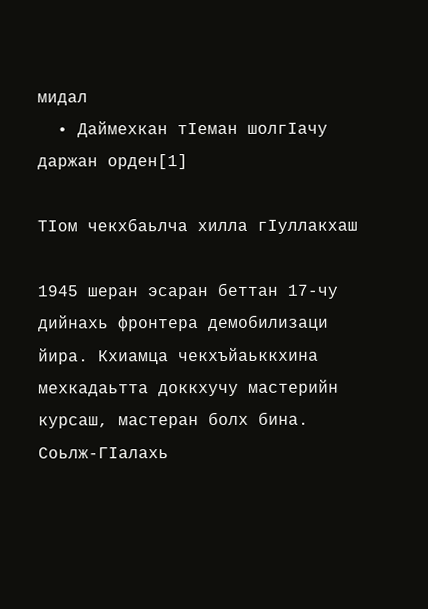мидал
  • Даймехкан тӀеман шолгӀачу даржан орден[1]

ТӀом чекхбаьлча хилла гӀуллакхаш

1945 шеран эсаран беттан 17-чу дийнахь фронтера демобилизаци йира. Кхиамца чекхъйаьккхина мехкадаьтта доккхучу мастерийн курсаш, мастеран болх бина. Соьлж-ГӀалахь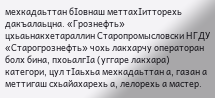мехкадаьттан бӀовнаш меттахӀитторехь дакъалаьцна. «Грознефть» цхьаьнакхетараллин Старопромысловски НГДУ «Старогрознефть» чохь лакхарчу операторан болх бина, пхоьалгӀа (уггаре лакхара) категори, цул тӀаьхьа мехкадаьттан а, газан а меттигаш схьайахарехь а, лелорехь а мастер.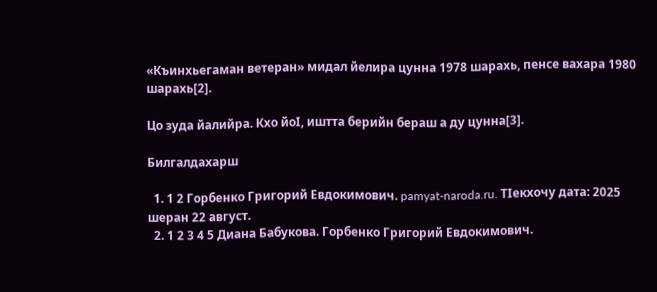«Къинхьегаман ветеран» мидал йелира цунна 1978 шарахь, пенсе вахара 1980 шарахь[2].

Цо зуда йалийра. Кхо йоӀ, иштта берийн бераш а ду цунна[3].

Билгалдахарш

  1. 1 2 Горбенко Григорий Евдокимович. pamyat-naroda.ru. ТӀекхочу дата: 2025 шеран 22 август.
  2. 1 2 3 4 5 Диана Бабукова. Горбенко Григорий Евдокимович.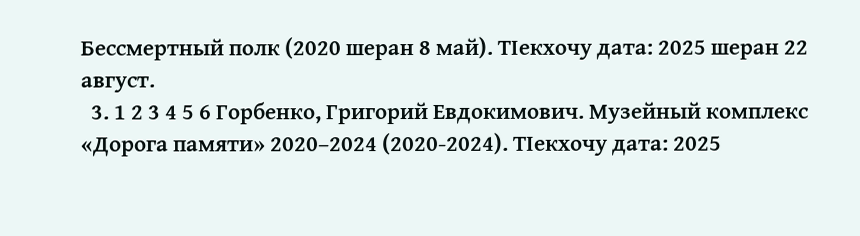Бессмертный полк (2020 шеран 8 май). ТӀекхочу дата: 2025 шеран 22 август.
  3. 1 2 3 4 5 6 Горбенко, Григорий Евдокимович. Музейный комплекс «Дорога памяти» 2020–2024 (2020-2024). ТӀекхочу дата: 2025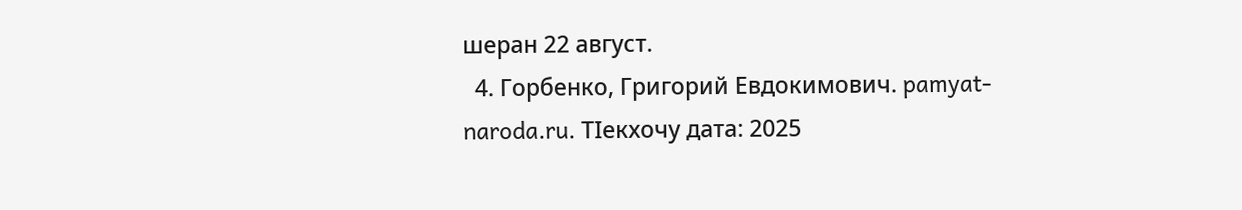шеран 22 август.
  4. Горбенко, Григорий Евдокимович. pamyat-naroda.ru. ТӀекхочу дата: 2025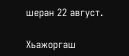шеран 22 август.

Хьажоргаш